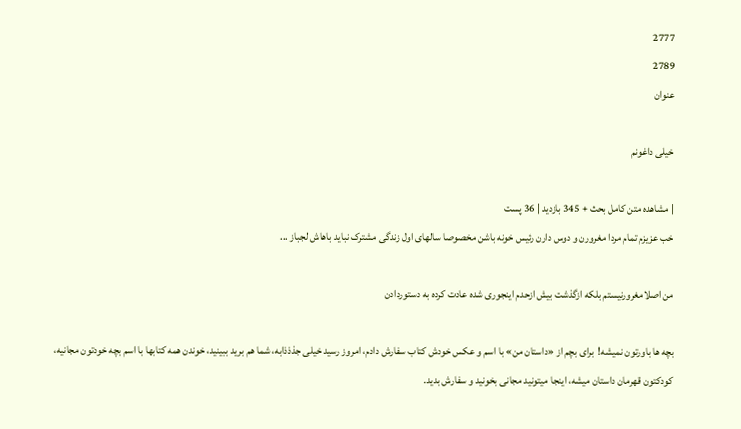2777
2789
عنوان

خیلی داغونم

| مشاهده متن کامل بحث + 345 بازدید | 36 پست
خب عزیزم تمام مردا مغرورن و دوس دارن رئیس خونه باشن مخصوصا سالهای اول زندگی مشترک نباید باهاش لجباز ...

من اصلامغرورنیستم بلکه ازگذشت بیش ازحدم اینجوری شده عادت کرده به دستوردادن

بچه ها باورتون نمیشه!  برای بچم از «داستان من» با اسم و عکس خودش کتاب سفارش دادم، امروز رسید خیلی جذذذابه، شما هم برید ببینید، خوندن همه کتابها با اسم بچه خودتون مجانیه، کودکتون قهرمان داستان میشه، اینجا میتونید مجانی بخونید و سفارش بدید.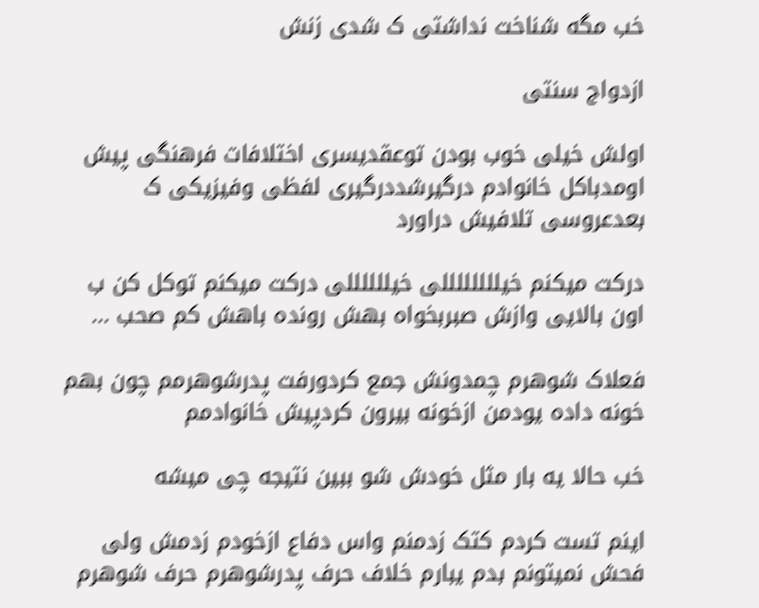خب مگه شناخت نداشتی ک شدی زنش

ازدواج سنتی

اولش خیلی خوب بودن توعقدیسری اختلافات فرهنگی پیش اومدباکل خانوادم درگیرشددرگیری لفظی وفیزیکی ک بعدعروسی تلافیش دراورد

درکت میکنم خیللللللللی خیللللللی درکت میکنم توکل کن ب اون بالایی وازش صبربخواه بهش رونده باهش کم صحب ...

فعلاک شوهرم چمدونش جمع کردورفت پدرشوهرمم چون بهم خونه داده یودمن ازخونه بیرون کردپیش خانوادمم

خب حالا یه بار مثل خودش شو ببین نتیجه چی میشه

اینم تست کردم کتک زدمنم واس دفاع ازخودم زدمش ولی فحش نمیتونم بدم یبارم خلاف حرف پدرشوهرم حرف شوهرم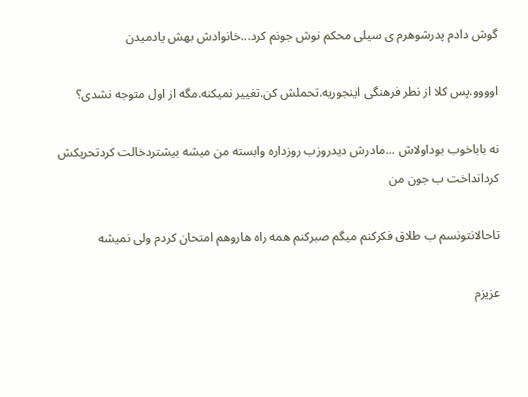گوش دادم پدرشوهرم ی سیلی محکم نوش جونم کرد...خانوادش بهش یادمیدن

اوووو.پس کلا از نطر فرهنگی اینجوریه.تحملش کن.تغییر نمیکنه.مگه از اول متوجه نشدی؟

نه باباخوب بوداولاش ...مادرش دیدروزب روزداره وابسته من میشه بیشتردخالت کردتحریکش کردانداخت ب جون من

تاحالانتونسم ب طلاق فکرکنم میگم صبرکنم همه راه هاروهم امتحان کردم ولی نمیشه

عزیزم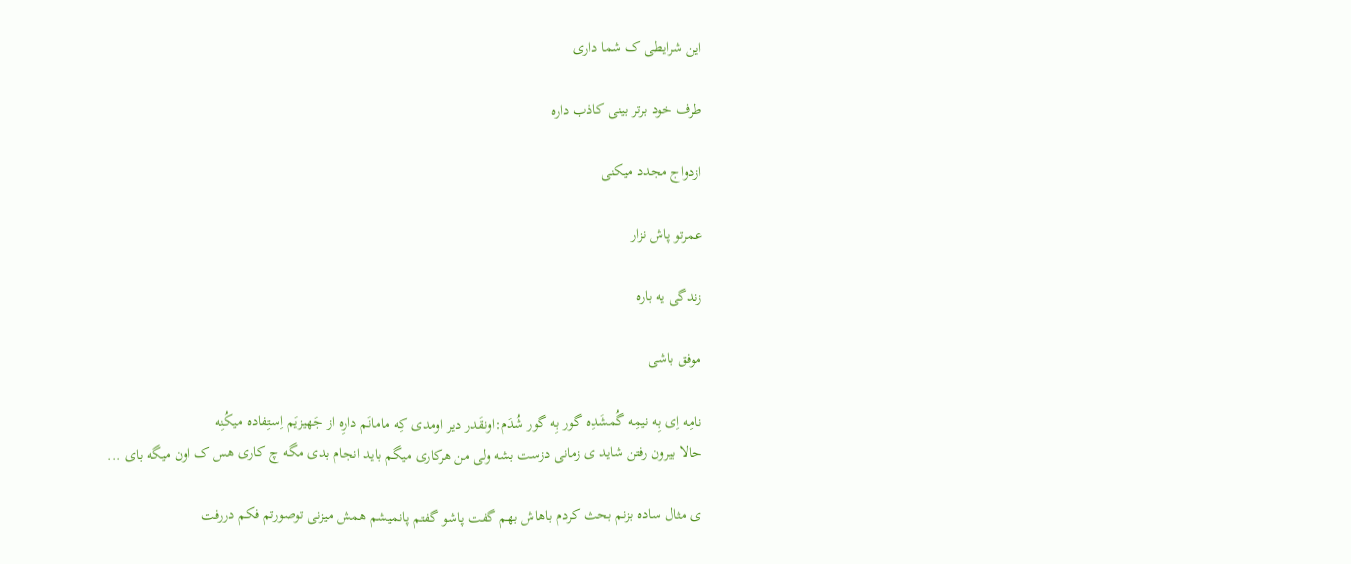این شرایطی ک شما داری

طرف خود برتر بینی کاذب داره

ازدواج مجدد میکنی

عمرتو پاش نزار

زندگی يه باره

موفق باشی

نامِه اِی بِه نیمِه گُمشَدِه گور بِه گور شُدَم:اونقَدر دیر اومدی کِه مامانَم دارِه از جَهیزیَم اِستِفاده میکُنِه
حالا بیرون رفتن شاید ی زمانی دزست بشه ولی من هرکاری میگم باید انجام بدی مگه چ کاری هس ک اون میگه بای ...

ی مثال ساده بزنم بحث کردم باهاش بهم گفت پاشو گفتم پانمیشم همش میزنی توصورتم فکم دررفت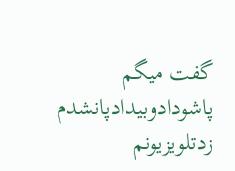گفت میگم پاشودادوبیدادپانشدم زدتلویزیونم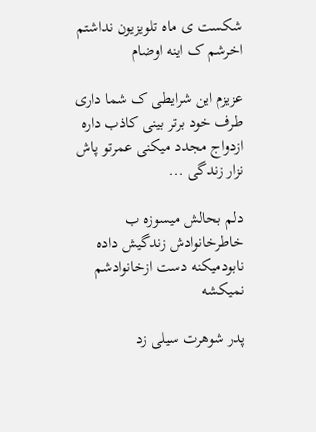شکست ی ماه تلویزیون نداشتم اخرشم ک اینه اوضام

عزیزم این شرایطی ک شما داری طرف خود برتر بینی کاذب داره ازدواج مجدد میکنی عمرتو پاش نزار زندگی ...

دلم بحالش میسوزه ب خاطرخانوادش زندگیش داده نابودمیکنه دست ازخانوادشم نمیکشه

پدر شوهرت سیلی زد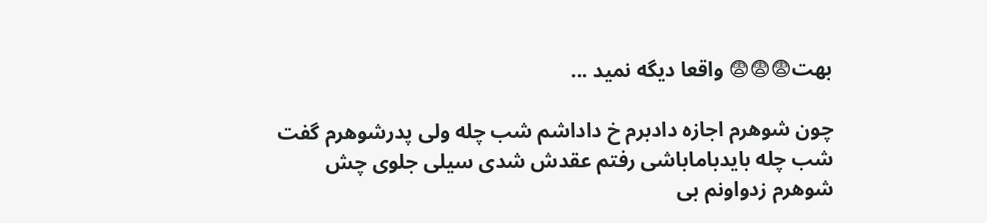بهت😨😨😨 واقعا دیگه نمید ...

چون شوهرم اجازه دادبرم خ داداشم شب چله ولی پدرشوهرم گفت شب چله بایدباماباشی رفتم عقدش شدی سیلی جلوی چش شوهرم زدواونم بی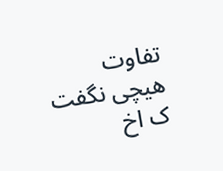تفاوت هیچی نگفت ک اخ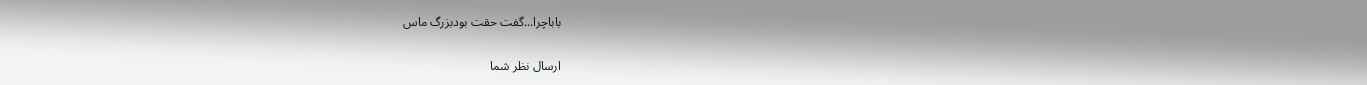باباچرا...گفت حقت بودبزرگ ماس

ارسال نظر شما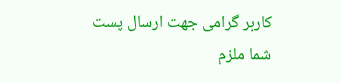کاربر گرامی جهت ارسال پست شما ملزم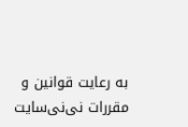به رعایت قوانین و مقررات نی‌نی‌سایت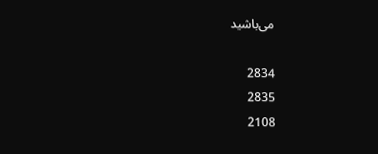می‌باشید

2834
2835
2108